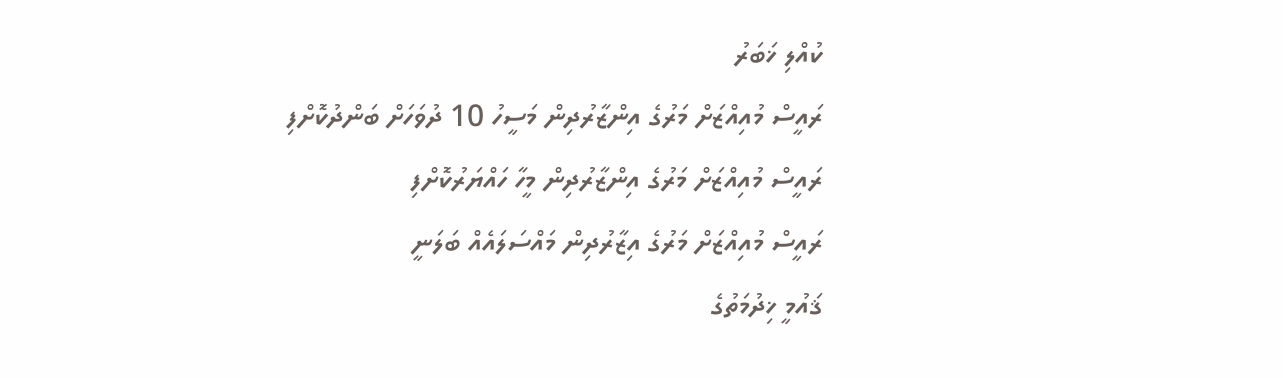ކުއްލި ޚަބަރު
ރައީސް މުއިއްޒަށް މަރުގެ އިންޒާރުދިން މަސީހު 10 ދުވަހަށް ބަންދުކޮށްފި
ރައީސް މުއިއްޒަށް މަރުގެ އިންޒާރުދިން މީހާ ހައްޔަރުކޮށްފި
ރައީސް މުއިއްޒަށް މަރުގެ އިޒާރުދިން މައްސަލައެއް ބަލަނީ
ޤައުމީ ޚިދުމަތުގެ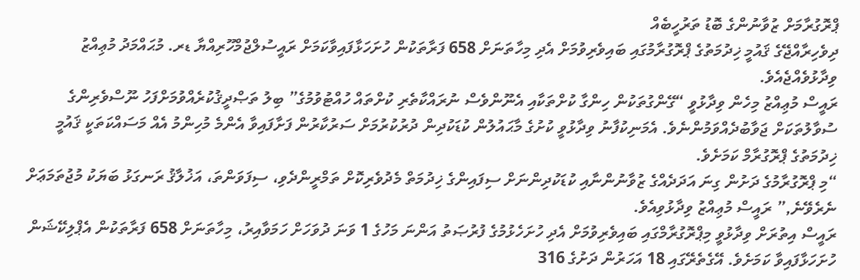ޕްރޮގުރާމަށް ޒުވާނުންގެ ބޮޑު ތަރުހީބެއް
ދިވެހިރާއްޖޭގެ ޤައުމީ ޚިދުމަތުގެ ޕްރޮގުރާމުގައި ބައިވެރިވުމަށް އެދި މިހާތަނަށް 658 ފަރާތަކުން ހުށަހަޅާފައިވާކަމަށް ރައީސުލްޖުމްހޫރިއްޔާ ޑރ. މުޙައްމަދު މުޢިއްޒު ވިދާޅުވެއްޖެއެވެ.
ރައީސް މުޢިއްޒު މިހެން ވިދާޅުވީ “ގޭންގުތަކުން ހިންގާ ކުށްތަކާއި އެނޫންވެސް ނުރައްކާތެރި ކުށްތައް ހުއްޓުވުމުގެ” ބިލު ތަޞްދީޤުކުރެއްވުމަށްފަހު ނޫސްވެރިންގެ ސުވާލުތަކަށް ޖަވާބުދެއްވަމުންނެވެ. އެމަނިކުފާނު ވިދާޅުވީ ކުށުގެ މާޙައުލުން ކުޑަކުދިން ދުރުކުރުމަށް ސަރުކާރުން ފަށާފައިވާ އެންމެ މުހިންމު އެއް މަސައްކަތަކީ ޤައުމީ ޚިދުމަތުގެ ޕްރޮގުރާމް ކަމަށެވެ.
“މި ޕްރޮގުރާމުގެ ދަށުން ގިނަ އަދަދެއްގެ ޒުވާނުންނާއި ކުޑަކުދިންނަށް ސިފައިންގެ ޚިދުމަތް މެދުވެރިކޮށް ތަމްރީންދެވި، ސިފަވަންތަ، އަޚުލާޤު ރަނގަޅު ބަޔަކު މުޖުތަމަޢަށް ނެރެވޭނެ,” ރައީސް މުޢިއްޒު ވިދާޅުވިއެވެ.
ރައީސް އިތުރަށް ވިދާޅުވީ މިޕްރޮގުރާމްގައި ބައިވެރިވުމަށް އެދި ހުށަހެޅުމުގެ ފުރުޞަތު އަންނަ މަހުގެ 1 ވަނަ ދުވަހަށް ހަމަވާއިރު، މިހާތަނަށް 658 ފަރާތަކުން އެޕްލިކޭޝަން ހުށަހަޅާފައިވާ ކަމަށެވެ. އޭގެތެރޭގައި 18 އަހަރުން ދަށުގެ 316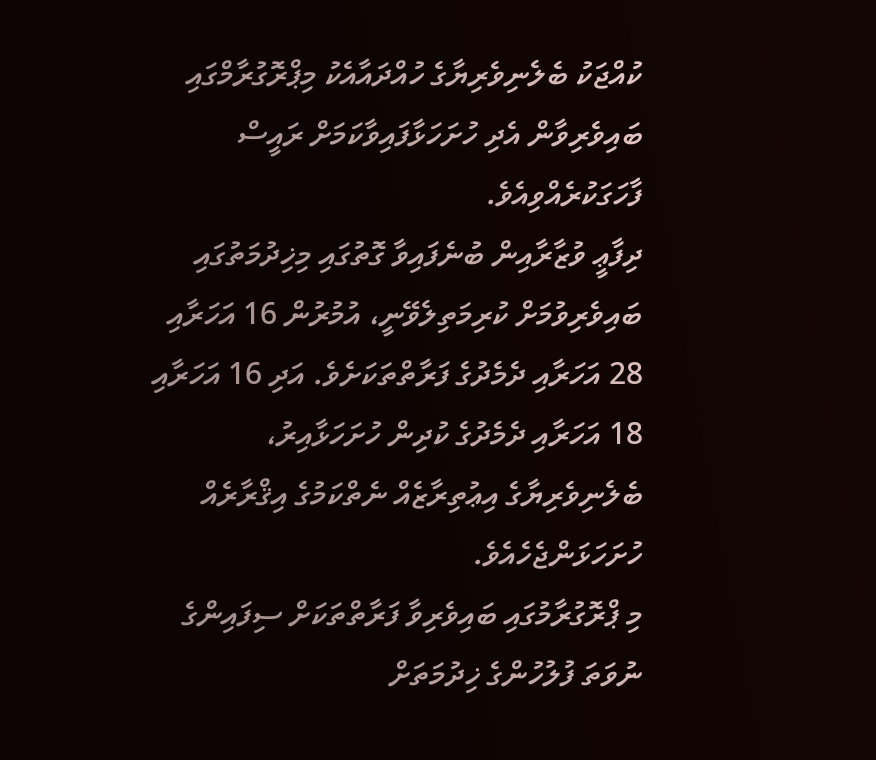ކުއްޖަކު ބެލެނިވެރިޔާގެ ހުއްދައާއެކު މިޕްރޮގުރާމްގައި ބައިވެރިވާން އެދި ހުށަހަޅާފައިވާކަމަށް ރައީސް ފާހަގަކުރެއްވިއެވެ.
ދިފާޢީ ވުޒާރާއިން ބުނެފައިވާ ގޮތުގައި މިޚިދުމަތުގައި ބައިވެރިވުމަށް ކުރިމަތިލެވޭނީ، އުމުރުން 16 އަހަރާއި 28 އަހަރާއި ދެމެދުގެ ފަރާތްތަކަށެވެ. އަދި 16 އަހަރާއި 18 އަހަރާއި ދެމެދުގެ ކުދިން ހުށަހަޅާއިރު، ބެލެނިވެރިޔާގެ އިޢުތިރާޒެއް ނެތްކަމުގެ އިޤްރާރެއް ހުށަހަޅަންޖެހެއެވެ.
މި ޕްރޮގުރާމުގައި ބައިވެރިވާ ފަރާތްތަކަށް ސިފައިންގެ ނުވަތަ ފުލުހުންގެ ޚިދުމަތަށް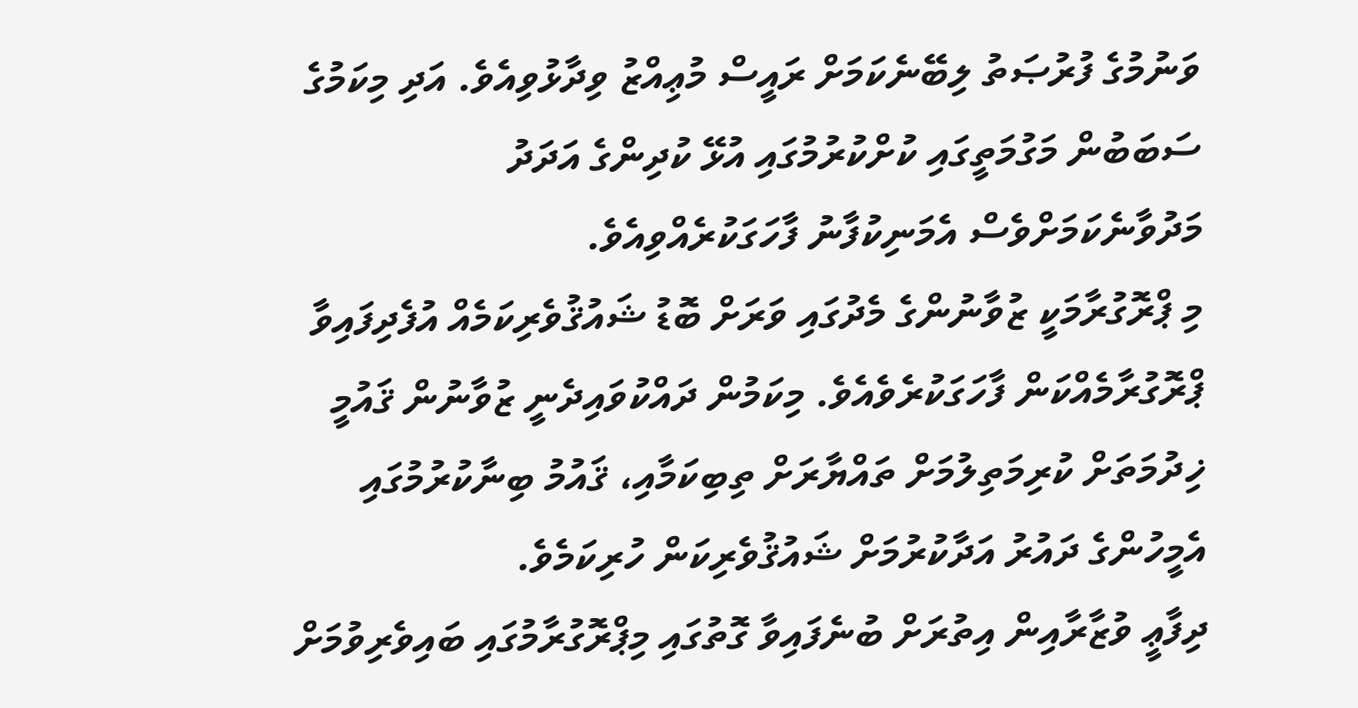ވަނުމުގެ ފުރުޞަތު ލިބޭނެކަމަށް ރައީސް މުޢިއްޒު ވިދާޅުވިއެވެ. އަދި މިކަމުގެ ސަބަބުން މަގުމަތީގައި ކުށްކުރުމުގައި އުޅޭ ކުދިންގެ އަދަދު މަދުވާނެކަމަށްވެސް އެމަނިކުފާނު ފާހަގަކުރެއްވިއެވެ.
މި ޕްރޮގުރާމަކީ ޒުވާނުންގެ މެދުގައި ވަރަށް ބޮޑު ޝައުޤުވެރިކަމެއް އުފެދިފައިވާ ޕްރޮގުރާމެއްކަން ފާހަގަކުރެވެއެވެ. މިކަމުން ދައްކުވައިދެނީ ޒުވާނުން ޤައުމީ ޚިދުމަތަށް ކުރިމަތިލުމަށް ތައްޔާރަށް ތިބިކަމާއި، ޤައުމު ބިނާކުރުމުގައި އެމީހުންގެ ދައުރު އަދާކުރުމަށް ޝައުޤުވެރިކަން ހުރިކަމެވެ.
ދިފާޢީ ވުޒާރާއިން އިތުރަށް ބުނެފައިވާ ގޮތުގައި މިޕްރޮގުރާމުގައި ބައިވެރިވުމަށް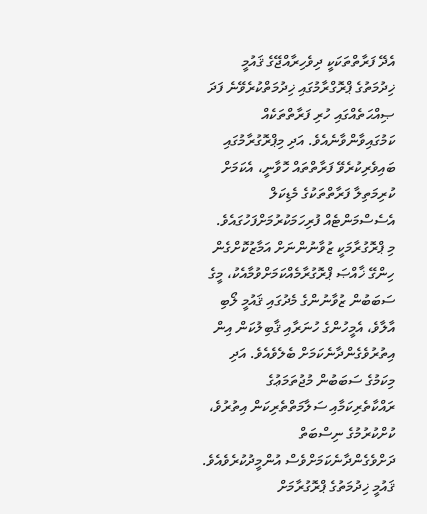އެދޭ ފަރާތްތަކަކީ ދިވެހިރާއްޖޭގެ ޤައުމީ ޚިދުމަތުގެ ޕްރޮގްރާމުގައި ޚިދުމަތްކުރެވޭނެ ފަދަ ޞިއްޙަތެއްގައި ހުރި ފަރާތްތަކެއް ކަމުގައިވާންވާނެއެވެ. އަދި މިޕްރޮގުރާމުގައި ބައިވެރިކުރެވޭ ފަރާތްތައް ހޮވާނީ، އެކަމަށް ކުރިމަތިލާ ފަރާތްތަކުގެ މެޑިކަލް އެސެސްމަންޓެއް ފުރިހަމަކުރުމަށްފަހުގައެވެ.
މި ޕްރޮގުރާމަކީ ޒުވާނުންނަށް އަމާޒުކޮށްގެން ހިންގޭ ޚާއްޞަ ޕްރޮގުރާމެއްކަމަށްވުމާއެކު، މީގެ ސަބަބުން ޒުވާނުންގެ މެދުގައި ޤައުމީ ލޯބި އާލާވެ، އެމީހުންގެ ހުނަރާއި ޤާބިލުކަން އިން އިތުރުވެގެންދާނެކަމަށް ބެލެވެއެވެ. އަދި މިކަމުގެ ސަބަބުން މުޖުތަމަޢުގެ ރައްކާތެރިކަމާއި ސަލާމަތްތެރިކަން އިތުރުވެ، ކުށްކުރުމުގެ ނިސްބަތް ދަށްވެގެންދާނެކަމަށްވެސް އުންމީދުކުރެވެއެވެ.
ޤައުމީ ޚިދުމަތުގެ ޕްރޮގުރާމަށް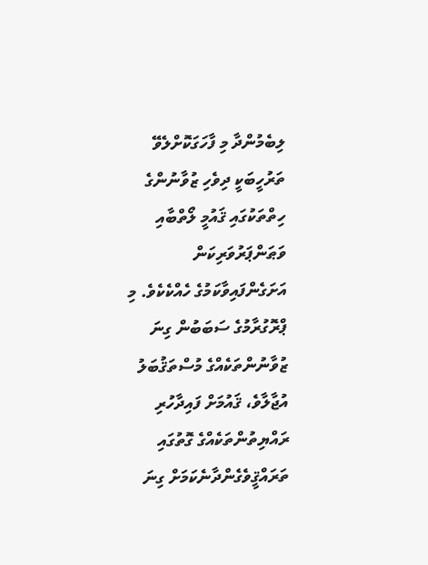ލިބެމުންދާ މި ފާހަގަކޮށްލެވޭ ތަރުހީބަކީ ދިވެހި ޒުވާނުންގެ ހިތްތަކުގައި ޤައުމީ ލޯތްބާއި ވަޠަންޕަރުވަރިކަން އަށަގެންފައިވާކަމުގެ ހެއްކެކެވެ. މި ޕްރޮގުރާމުގެ ސަބަބުން ގިނަ ޒުވާނުންތަކެއްގެ މުސްތަޤުބަލު އުޖާލާވެ، ޤައުމަށް ފައިދާހުރި ރައްޔިތުންތަކެއްގެ ގޮތުގައި ތަރައްޤީވެގެންދާނެކަމަށް ގިނަ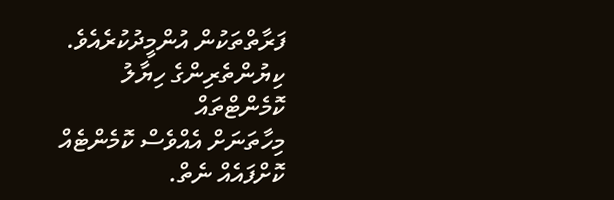ފަރާތްތަކުން އުންމީދުކުރެއެވެ.
ކިޔުންތެރިންގެ ހިޔާލު
ކޮމެންޓްތައް
މިހާތަނަށް އެއްވެސް ކޮމެންޓެއް ކޮށްފައެއް ނެތް.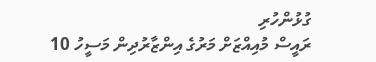ގުޅުންހުރި
ރައީސް މުއިއްޒަށް މަރުގެ އިންޒާރުދިން މަސީހު 10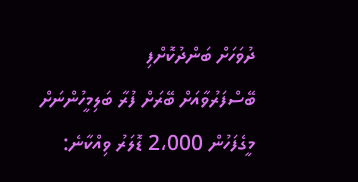ދުވަހަށް ބަންދުކޮށްފި
ބޭސްފަރުވާއަށް ބޭރަށް ފުރާ ބަލިމީހުންނަށް މީގެފަހުން 2،000 ޑޮލަރު ވިއްކާނެ: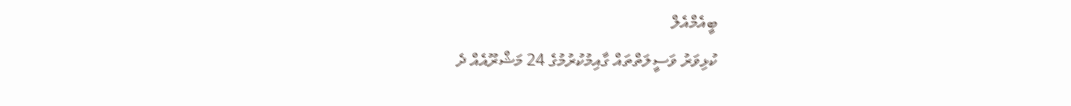ބީއެމްއެލް
ކުޅިވަރު ވަސީލަތްތައް ގާއިމުކުރުމުގެ 24 މަޝްރޫއެއް ދެ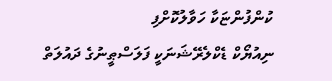ކުންފުންޏަކާ ހަވާލުކޮށްފި
ނިއުޔޯކް ޑެކްލެރޭޝަނަކީ ފަލަސްޠީނުގެ ދައުލަތް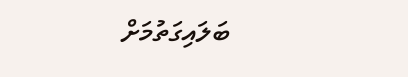ބަލައިގަތުމަށް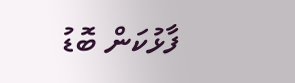ފާޅުކަން ބޮޑު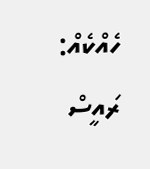ހެއްކެއް: ރައީސް